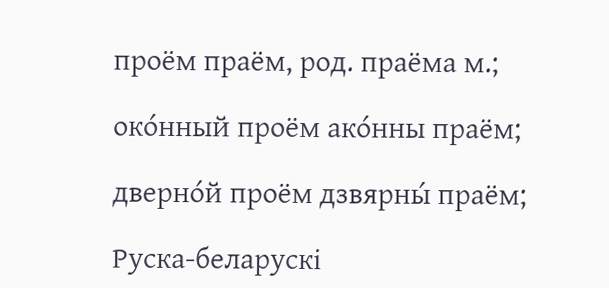проём праём, род. праёма м.;

око́нный проём ако́нны праём;

дверно́й проём дзвярны́ праём;

Руска-беларускі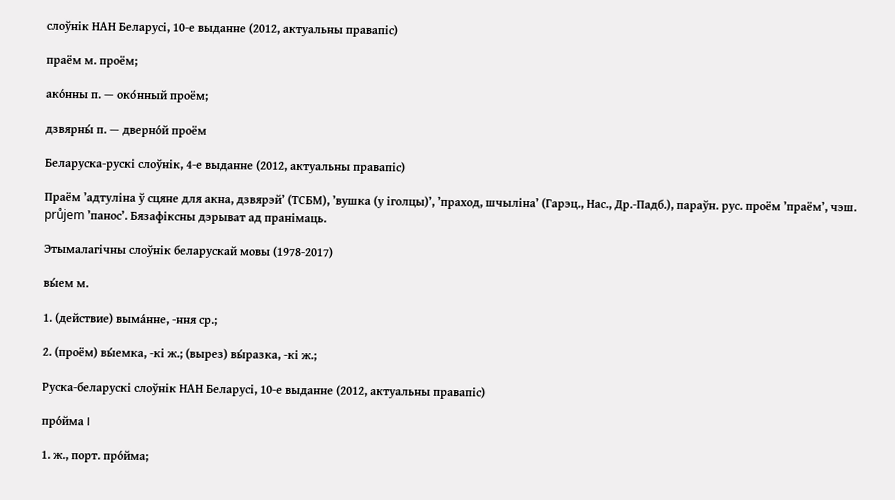слоўнік НАН Беларусі, 10-е выданне (2012, актуальны правапіс)

праём м. проём;

ако́нны п. — око́нный проём;

дзвярны́ п. — дверно́й проём

Беларуска-рускі слоўнік, 4-е выданне (2012, актуальны правапіс)

Праём ’адтуліна ў сцяне для акна, дзвярэй’ (ТСБМ), ’вушка (у іголцы)’, ’праход, шчыліна’ (Гарэц., Нас., Др.-Падб.), параўн. рус. проём ’праём’, чэш. průjem ’панос’. Бязафіксны дэрыват ад пранімаць.

Этымалагічны слоўнік беларускай мовы (1978-2017)

вы́ем м.

1. (действие) выма́нне, -ння ср.;

2. (проём) вы́емка, -кі ж.; (вырез) вы́разка, -кі ж.;

Руска-беларускі слоўнік НАН Беларусі, 10-е выданне (2012, актуальны правапіс)

про́йма I

1. ж., порт. про́йма;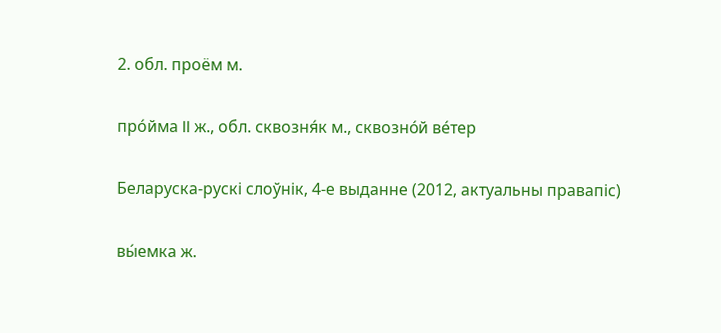2. обл. проём м.

про́йма II ж., обл. сквозня́к м., сквозно́й ве́тер

Беларуска-рускі слоўнік, 4-е выданне (2012, актуальны правапіс)

вы́емка ж.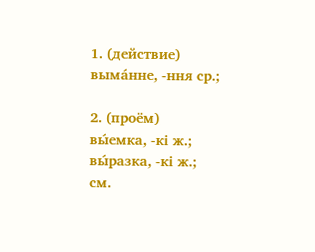1. (действие) выма́нне, -ння ср.;

2. (проём) вы́емка, -кі ж.; вы́разка, -кі ж.; см.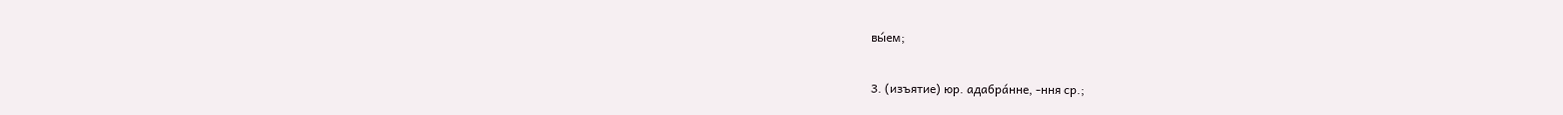вы́ем;

3. (изъятие) юр. адабра́нне, -ння ср.;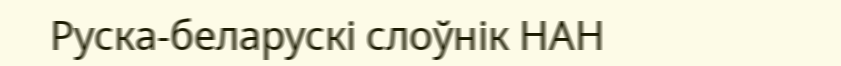Руска-беларускі слоўнік НАН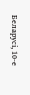Беларусі, 10-е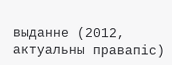выданне (2012, актуальны правапіс)